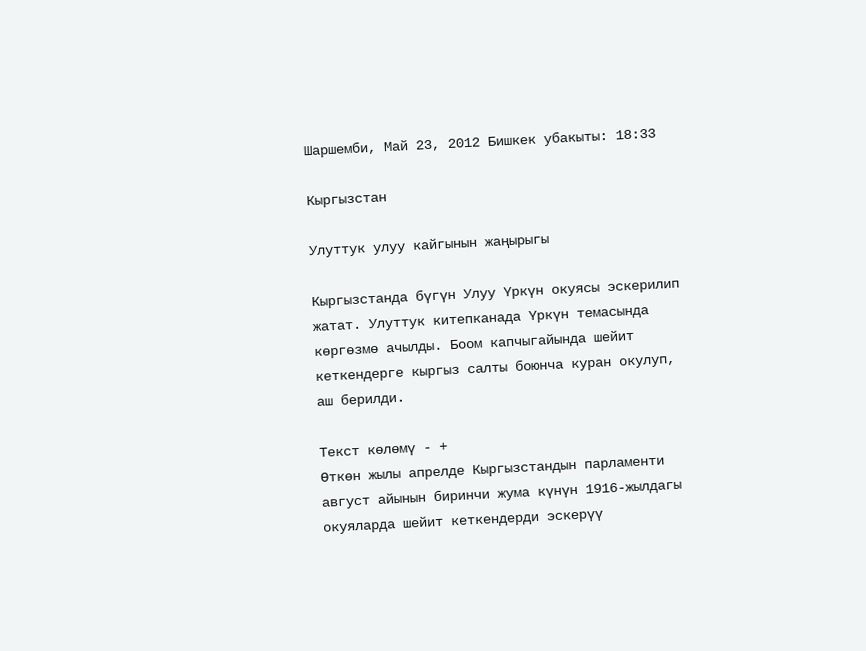Шаршемби, Май 23, 2012 Бишкек убакыты: 18:33

Кыргызстан

Улуттук улуу кайгынын жаңырыгы

Кыргызстанда бүгүн Улуу Үркүн окуясы эскерилип жатат. Улуттук китепканада Үркүн темасында көргөзмө ачылды. Боом капчыгайында шейит кеткендерге кыргыз салты боюнча куран окулуп, аш берилди.

Текст көлөмү - +
Өткөн жылы апрелде Кыргызстандын парламенти август айынын биринчи жума күнүн 1916-жылдагы окуяларда шейит кеткендерди эскерүү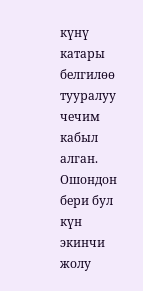күнү катары белгилөө тууралуу чечим кабыл алган. Ошондон бери бул күн экинчи жолу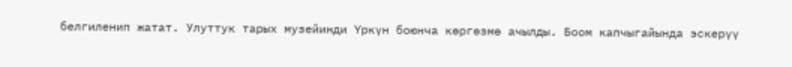белгиленип жатат. Улуттук тарых музейинди Үркүн боюнча көргөзмө ачылды. Боом капчыгайында эскерүү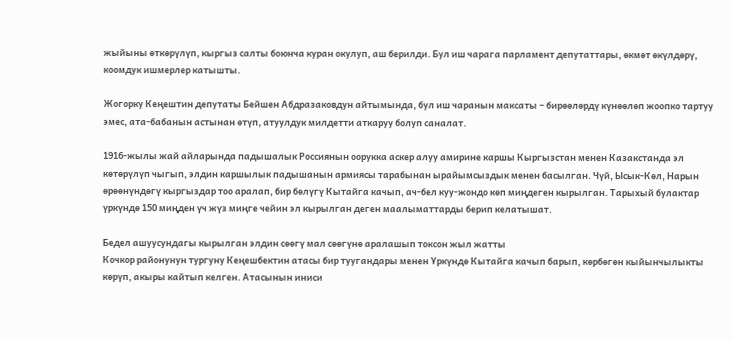жыйыны өткөрүлүп, кыргыз салты боюнча куран окулуп, аш берилди. Бул иш чарага парламент депутаттары, өкмөт өкүлдөрү, коомдук ишмерлер катышты.

Жогорку Кеңештин депутаты Бейшен Абдразаковдун айтымында, бул иш чаранын максаты – бирөөлөрдү күнөөлөп жоопко тартуу эмес, ата-бабанын астынан өтүп, атуулдук милдетти аткаруу болуп саналат.

1916-жылы жай айларында падышалык Россиянын оорукка аскер алуу амирине каршы Кыргызстан менен Казакстанда эл көтөрүлүп чыгып, элдин каршылык падышанын армиясы тарабынан ырайымсыздык менен басылган. Чүй, Ысык-Көл, Нарын өрөөнүндөгү кыргыздар тоо аралап, бир бөлүгү Кытайга качып, ач-бел куу-жондо көп миңдеген кырылган. Тарыхый булактар үркүндө 150 миңден үч жүз миңге чейин эл кырылган деген маалыматтарды берип келатышат.

Бедел ашуусундагы кырылган элдин сөөгү мал сөөгүнө аралашып токсон жыл жатты
Кочкор районунун тургуну Кеңешбектин атасы бир туугандары менен Үркүндө Кытайга качып барып, көрбөгөн кыйынчылыкты көрүп, акыры кайтып келген. Атасынын иниси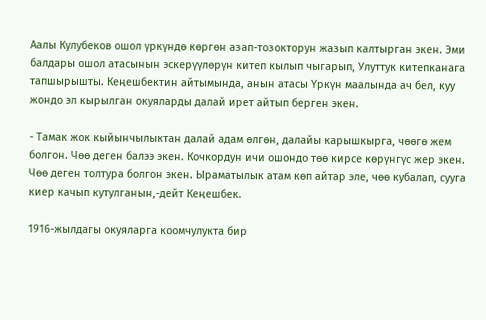Аалы Кулубеков ошол үркүндө көргөн азап-тозокторун жазып калтырган экен. Эми балдары ошол атасынын эскерүүлөрүн китеп кылып чыгарып, Улуттук китепканага тапшырышты. Кеңешбектин айтымында, анын атасы Үркүн маалында ач бел, куу жондо эл кырылган окуяларды далай ирет айтып берген экен.

- Тамак жок кыйынчылыктан далай адам өлгөн, далайы карышкырга, чөөгө жем болгон. Чөө деген балээ экен. Кочкордун ичи ошондо төө кирсе көрүнгүс жер экен. Чөө деген толтура болгон экен. Ыраматылык атам көп айтар эле, чөө кубалап, сууга киер качып кутулганын,-дейт Кеңешбек.

1916-жылдагы окуяларга коомчулукта бир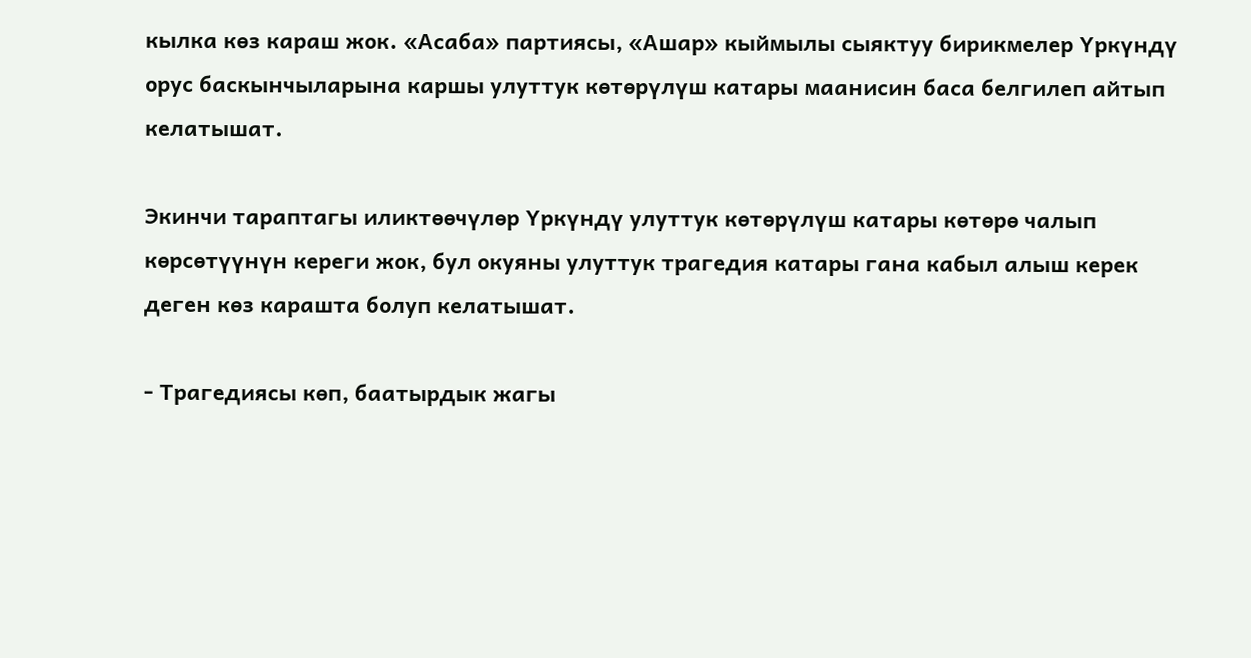кылка көз караш жок. «Асаба» партиясы, «Ашар» кыймылы сыяктуу бирикмелер Үркүндү орус баскынчыларына каршы улуттук көтөрүлүш катары маанисин баса белгилеп айтып келатышат.

Экинчи тараптагы иликтөөчүлөр Үркүндү улуттук көтөрүлүш катары көтөрө чалып көрсөтүүнүн кереги жок, бул окуяны улуттук трагедия катары гана кабыл алыш керек деген көз карашта болуп келатышат.

- Трагедиясы көп, баатырдык жагы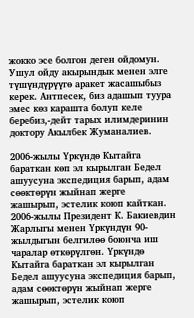жокко эсе болгон деген ойдомун. Ушул ойду акырындык менен элге түшүндүрүүгө аракет жасашыбыз керек. Антпесек, биз адашып туура эмес көз карашта болуп келе беребиз,-дейт тарых илимдеринин доктору Акылбек Жуманалиев.

2006-жылы Үркүндө Кытайга бараткан көп эл кырылган Бедел ашуусуна экспедиция барып, адам сөөктөрүн жыйнап жерге жашырып, эстелик коюп кайткан.
2006-жылы Президент К. Бакиевдин Жарлыгы менен Үркүндүн 90-жылдыгын белгилөө боюнча иш чаралар өткөрүлгөн. Үркүндө Кытайга бараткан эл кырылган Бедел ашуусуна экспедиция барып, адам сөөктөрүн жыйнап жерге жашырып, эстелик коюп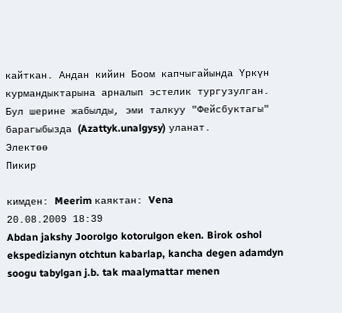кайткан. Андан кийин Боом капчыгайында Үркүн курмандыктарына арналып эстелик тургузулган.
Бул шерине жабылды, эми талкуу "Фейсбуктагы" барагыбызда (Azattyk.unalgysy) уланат.
Электөө
Пикир

кимден: Meerim каяктан: Vena
20.08.2009 18:39
Abdan jakshy Joorolgo kotorulgon eken. Birok oshol ekspedizianyn otchtun kabarlap, kancha degen adamdyn soogu tabylgan j.b. tak maalymattar menen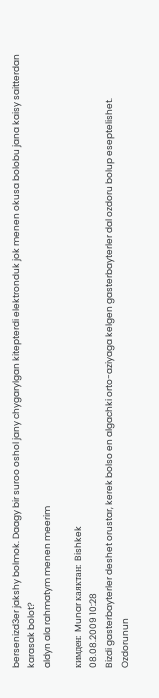bersenizd3er jakshy bolmok. Daagy bir suroo oshol jany chygarylgan kitepterdi elektronduk jok menen okusa bolobu jana kaisy saitterdan karasak bolot?
aldyn ala rahmatym menen meerim

кимден: Munar каяктан: Bishkek
08.08.2009 10:28
Bizdi gasterbayterler deshet orustar, kerek bolso en algachki orto-aziyaga kelgen gasterbayterler dal ozdoru bolup eseptelishet. Ozdorunun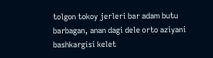tolgon tokoy jerleri bar adam butu barbagan, anan dagi dele orto aziyani bashkargisi kelet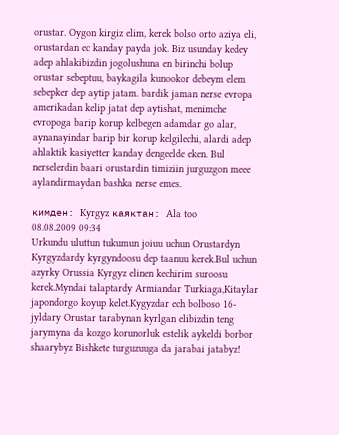orustar. Oygon kirgiz elim, kerek bolso orto aziya eli, orustardan ec kanday payda jok. Biz usunday kedey adep ahlakibizdin jogolushuna en birinchi bolup orustar sebeptuu, baykagila kunookor debeym elem sebepker dep aytip jatam. bardik jaman nerse evropa amerikadan kelip jatat dep aytishat, menimche evropoga barip korup kelbegen adamdar go alar, aynanayindar barip bir korup kelgilechi, alardi adep ahlaktik kasiyetter kanday dengeelde eken. Bul nerselerdin baari orustardin timiziin jurguzgon meee aylandirmaydan bashka nerse emes.

кимден: Kyrgyz каяктан: Ala too
08.08.2009 09:34
Urkundu uluttun tukumun joiuu uchun Orustardyn Kyrgyzdardy kyrgyndoosu dep taanuu kerek.Bul uchun azyrky Orussia Kyrgyz elinen kechirim suroosu kerek.Myndai talaptardy Armiandar Turkiaga,Kitaylar japondorgo koyup kelet.Kygyzdar ech bolboso 16-jyldary Orustar tarabynan kyrlgan elibizdin teng jarymyna da kozgo korunorluk estelik aykeldi borbor shaarybyz Bishkete turguzuuga da jarabai jatabyz!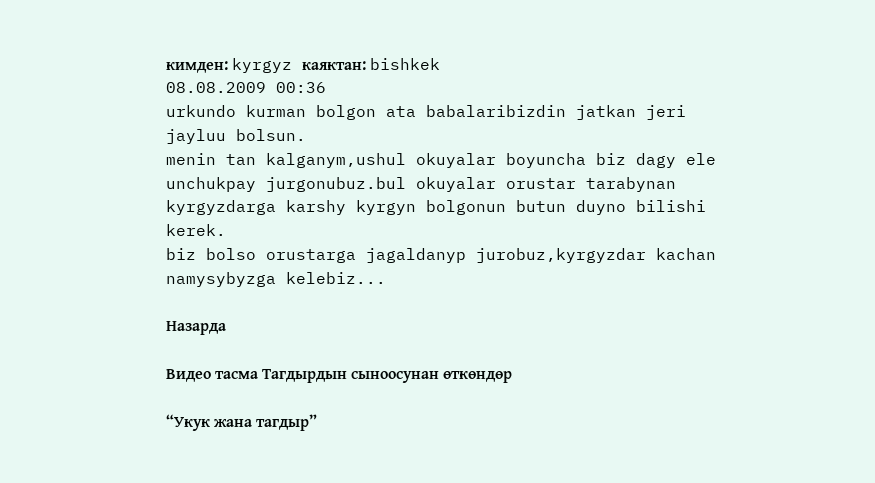кимден: kyrgyz каяктан: bishkek
08.08.2009 00:36
urkundo kurman bolgon ata babalaribizdin jatkan jeri jayluu bolsun.
menin tan kalganym,ushul okuyalar boyuncha biz dagy ele unchukpay jurgonubuz.bul okuyalar orustar tarabynan kyrgyzdarga karshy kyrgyn bolgonun butun duyno bilishi kerek.
biz bolso orustarga jagaldanyp jurobuz,kyrgyzdar kachan namysybyzga kelebiz...

Назарда

Видео тасма Тагдырдын сыноосунан өткөндөр

“Укук жана тагдыр”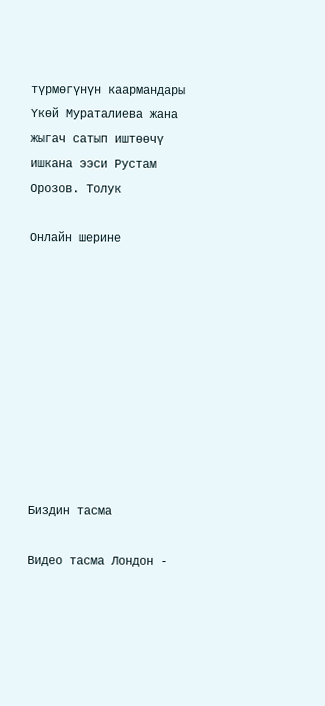түрмөгүнүн каармандары Үкөй Мураталиева жана жыгач сатып иштөөчү ишкана ээси Рустам Орозов. Толук

Онлайн шерине










Биздин тасма

Видео тасма Лондон -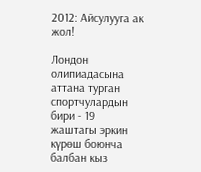2012: Айсулууга ак жол!

Лондон олипиадасына аттана турган спортчулардын бири - 19 жаштагы эркин күрөш боюнча балбан кыз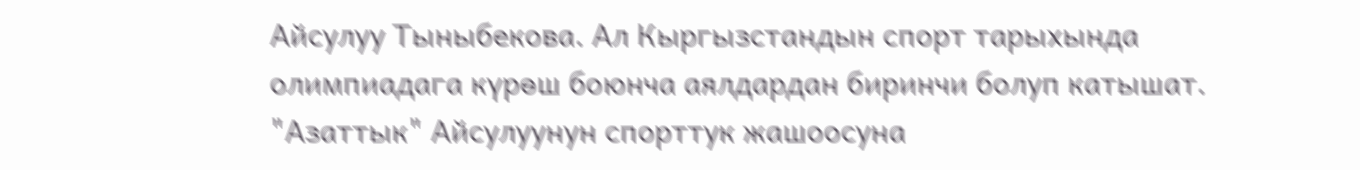Айсулуу Тыныбекова. Ал Кыргызстандын спорт тарыхында олимпиадага күрөш боюнча аялдардан биринчи болуп катышат. "Азаттык" Айсулуунун спорттук жашоосуна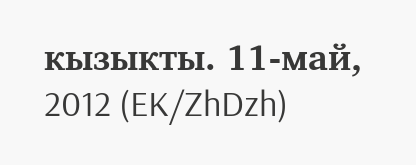кызыкты. 11-май, 2012 (EK/ZhDzh)